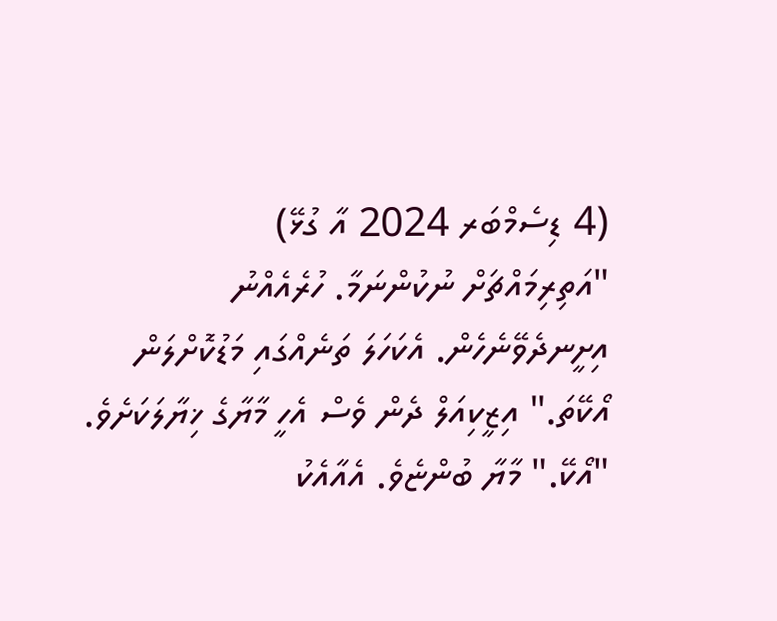(4 ޑިސެމްބަރ 2024 އާ ގުޅޭ)
"އަތިރިމައްޗަށް ނުކުންނަމާ. ހުރެއެއްނު އިށީނދެވޭނެހެން. އެކަހަލަ ތަނެއްގައި މަޑުކޮށްލަން އޯކޭތަ." އިޒީކިއަލް ދެން ވެސް އެހީ މާޔާގެ ޚިޔާލަކަށެވެ.
"އޯކޭ." މާޔާ ބުންޏެވެ. އެއާއެކު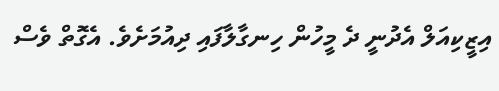އިޒީކިއަލް އެދުނީ ދެ މީހުން ހިނގާލާފައި ދިއުމަށެވެ. އެގޮތް ވެސް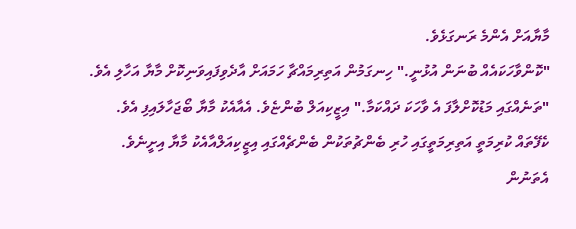މާޔާއަށް އެންމެ ރަނގަޅެވެ.
"ކޮންވާހަކައެއް ބުނަން އުޅުނީ." ހިނގަމުން އަތިރިމައްޗާ ހަމައަށް އާދެވިފައިވަނިކޮށް މާޔާ އަހާލި އެވެ.
"ތަނެއްގައި މަޑުކޮށްލާފަ އެ ވާހަކަ ދައްކަމާ." އިޒީކިއަލް ބުންޏެވެ. އެއާއެކު މާޔާ ބޯޖަހާލައިފި އެވެ.
ކެފޭތައް ކުރިމަތީ އަތިރިމަތީގައި ހުރި ބެންޗުތަކުން ބެންޗެއްގައި އިޒީކިއަލްއާއެކު މާޔާ އިށީނެވެ. އެތަނުން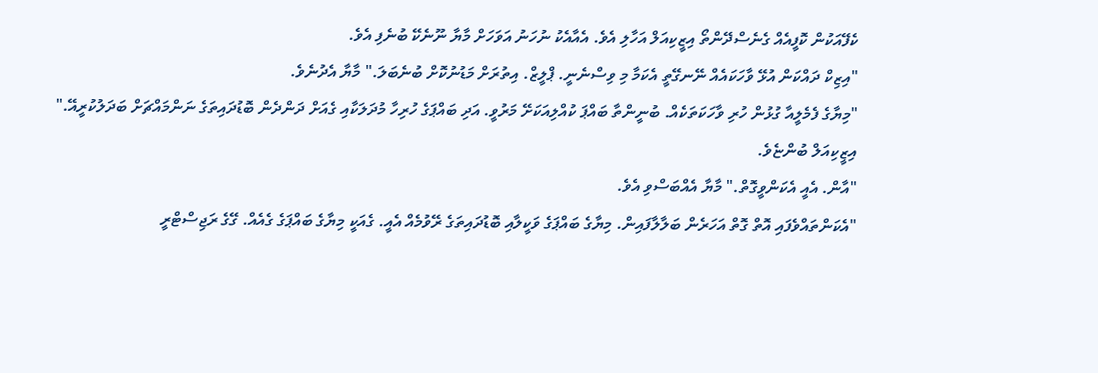ކެފޭއަކުން ކޮފީއެއް ގެނެސްދޭންތޯ އިޒީކިއަލް އަހާލި އެވެ. އެއާއެކު ނުހަނު އަވަހަށް މާޔާ ނޫނެކޭ ބުނެފި އެވެ.
"އިޒިކް ދައްކަން އުޅޭ ވާހަކައެއް ނޭނގޭތީ އެކަމާ މި ވިސްނެނީ. ޕްލީޒް. އިތުރަށް މަޑުނުކޮށް ބުނެބަލަ." މާޔާ އެދުނެވެ.
"މިޔާގެ ފެމެލީއާ ގުޅުން ހުރި ވާހަކަތަކެއް. ބުނީންތާ ބައްޕަ ކުއްލިއަކަށޭ މަރުވީ. އަދި ބައްޕަގެ ހުރިހާ މުދަލަކާއި ގެއަށް ދަންދެން ބޮޑުދައިތަގެ ނަންމައްޗަށް ބަދަލުކުރީއޭ." އިޒީކިއަލް ބުންޏެވެ.
"އާން. އެއީ އެކަންވީގޮތް." މާޔާ އެއްބަސްވި އެވެ.
"އެކަންތައްވެފައި އޮތް ގޮތް އަހަރެން ބަލާލާފައިން. މިޔާގެ ބައްޕަގެ ވަކީލާއި ބޮޑުދައިތަގެ ރޭވުމެއް އެއީ. ގެއަކީ މިޔާގެ ބައްޕަގެ ގެއެއް. ގޭގެ ރަޖިސްޓްރީ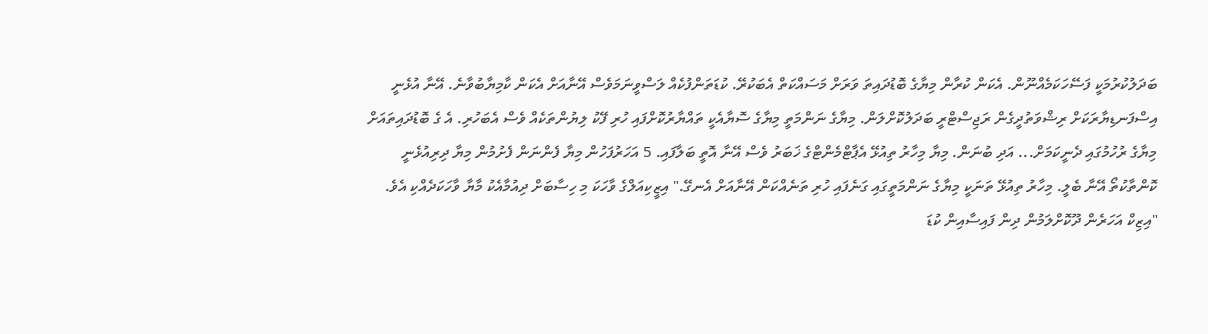ބަދަލުކުރުމަކީ ފަސޭހަކަމެއްނޫން. އެކަން ކުރާން މިޔާގެ ބޮޑުދައިތަ ވަރަށް މަސައްކަތް އެބަކުރޭ. ކުޑަތަންފުކެއް ލަސްވީނަމަވެސް އޭނާއަށް އެކަން ކާމިޔާބުވާނެ. އޭނާ އުޅެނީ އިސްފަނޑިޔާރަކަށް ރިޝްވަތުދީގެން ރަޖިސްޓްރީ ބަދަލުކޮށްލަން. މިޔާގެ ނަންމަތީ މިޔާގެ ސޮޔާއެކީ ތައްޔާރުކޮށްފައި ހުރި ފޭކު ލިޔުންތަކެއް ވެސް އެބަހުރި. އެ ގެ ބޮޑުދައިތައަށް މިޔާގެ ރުހުމުގައި ދެނީކަމަށް... އަދި ބުނަން. މިޔާ މިހާރު ތިއުޅޭ އެޕާޓްމެންޓްގެ ޚަބަރު ވެސް އޭނާ އޮތީ ބަލާފައި. 5 އަހަރުފަހުން މިޔާ ފެންނަން ފެށުމުން މިޔާ ދިރިއުޅެނީ ކޮންތާކުތޯ އޭނާ ބެލީ. މިހާރު ތިއުޅޭ ތަނަކީ މިޔާގެ ނަންމަތީގައި ގަނެފައި ހުރި ތަނެއްކަން އޭނާއަށް އެނގޭ." އިޒީކިއަލްގެ ވާހަކަ މި ހިސާބަށް ދިއުމާއެކު މާޔާ ވާހަކަދެއްކި އެވެ.
"އިޒިކް އަހަރެން ދޫކޮށްލަމުން ދިން ފައިސާއިން ކުޑަ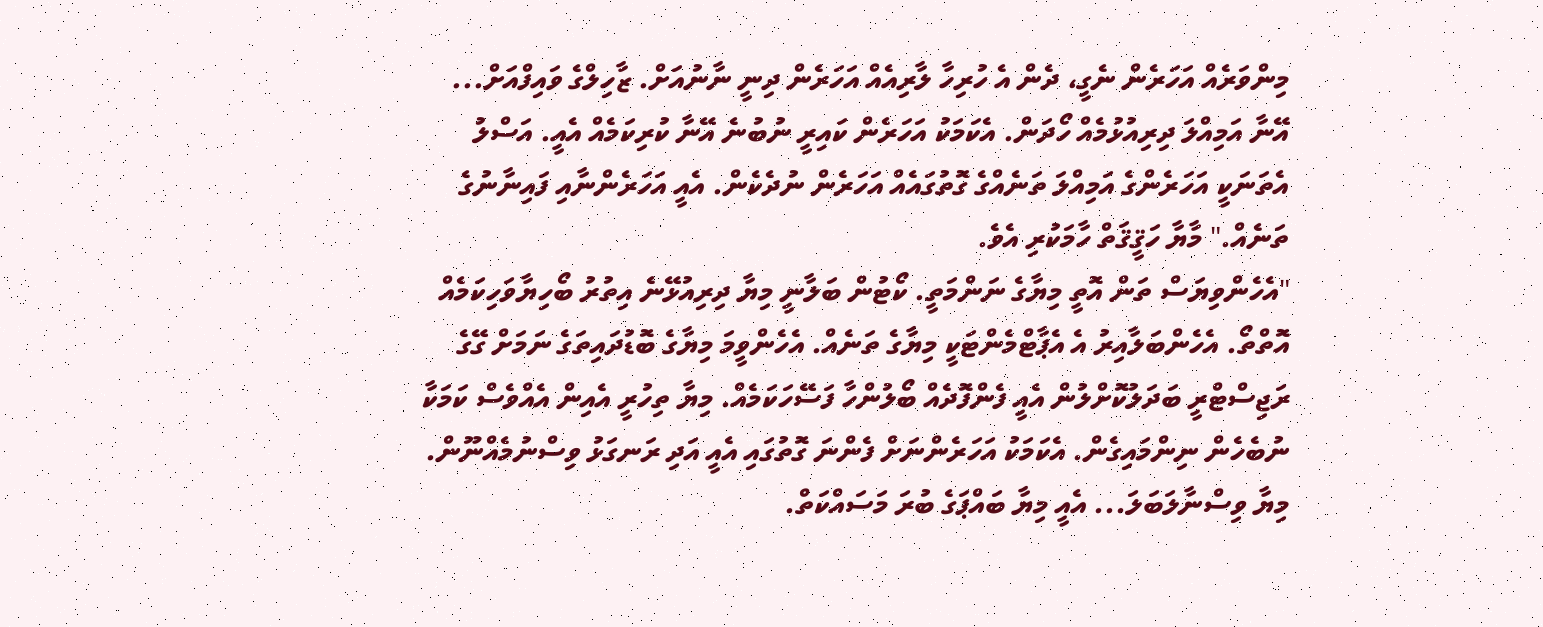މިންވަރެއް އަހަރެން ނެގީ، ދެން އެ ހުރިހާ ލާރިއެއް އަހަރެން ދިނީ ނާނުއަށް. ޒާހިލްގެ ވައިފްއަށް... އޭނާ އަމިއްލަ ދިރިއުޅުމެއް ހޯދަން. އެކަމަކު އަހަރެން ކައިރީ ނުބުނެ އޭނާ ކުރިކަމެއް އެއީ. އަސްލު އެތަނަކީ އަހަރެންގެ އަމިއްލަ ތަނެއްގެ ގޮތުގައެއް އަހަރެން ނުދެކެން. އެއީ އަހަރެންނާއި ފައިނާނުގެ ތަނެއް." މާޔާ ހަޤީޤަތް ހާމަކުރި އެވެ.
"އެހެންވިޔަސް ތަން އޮތީ މިޔާގެ ނަންމަތީ. ކޯޓުން ބަލާނީ މިޔާ ދިރިއުޅޭނެ އިތުރު ބޯހިޔާވަހިކަމެއް އޮތްތޯ. އެހެންބަލާއިރު އެ އެޕާޓްމެންޓަކީ މިޔާގެ ތަނެއް. އެހެންވީމަ މިޔާގެ ބޮޑުދައިތަގެ ނަމަށް ގޭގެ ރަޖިސްޓްރީ ބަދަލުކޮށްލުން އެއީ ފެންފޮދެއް ބޯލުންހާ ފަސޭހަކަމެއް. މިޔާ ތިހުރީ އެއިން އެއްވެސް ކަމަކާ ނުބެހެން ނިންމައިގެން. އެކަމަކު އަހަރެންނަށް ފެންނަ ގޮތުގައި އެއީ އަދި ރަނގަޅު ވިސްނުމެއްނޫން. މިޔާ ވިސްނާލަބަލަ... އެއީ މިޔާ ބައްޕަގެ ބުރަ މަސައްކަތް.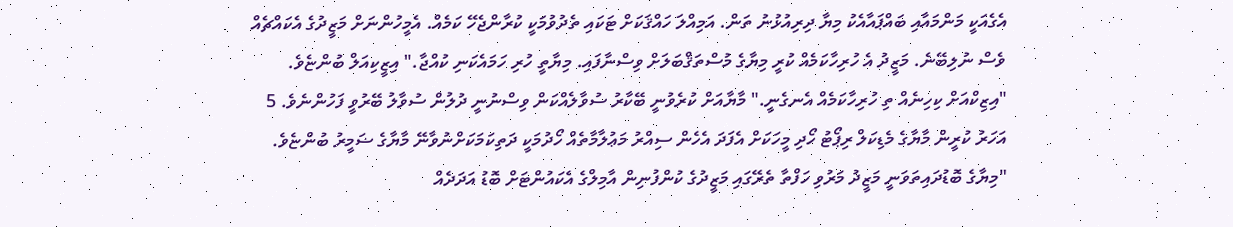އެގެއަކީ މަންމައާއި ބައްޕައާއެކު މިޔާ ދިރިއުޅުނު ތަން. އަމިއްލަ ހައްޤަކަށް ޓަކައި ތެދުވުމަކީ ކުރާންޖެހޭ ކަމެއް. އެމީހުންނަށް މަޒީދުގެ އެކައްޗެއް ވެސް ނުލިބޭނެ. މަޒީދު އެ ހުރިހާކަމެއް ކުރީ މިޔާގެ މުސްތަޤްބަލަށް ވިސްނާފައި. މިޔާތީ ހުރި ހަމައެކަނި ކުއްޖާ." އިޒީކިއަލް ބުންޏެވެ.
"އިޒިކްއަށް ކިހިނެއް ތި ހުރިހާކަމެއް އެނގެނީ." މާޔާއަށް ކުރެވުނީ ބޭކާރު ސުވާލެއްކަން ވިސްނުނީ ދުލުން ސުވާލު ބޭރުވީ ފަހުންނެވެ. 5 އަހަރު ކުރީން މާޔާގެ މެޑިކަލް ރިޕޯޓު ހޯދި މީހަކަށް އެފަދަ އެހެން ސިއްރު މަޢުލާމާތެއް ހޯދުމަކީ ދަތިކަމަކަށްނުވާނޭ މާޔާގެ ޟަމީރު ބުންޏެވެ.
"މިޔާގެ ބޮޑުދައިތަވަނީ މަޒީދު މަރުވި ހަފްތާ ތެރޭގައި މަޒީދުގެ ކުންފުނިން އާމިލްގެ އެކައުންޓަށް ބޮޑު އަދަދެއް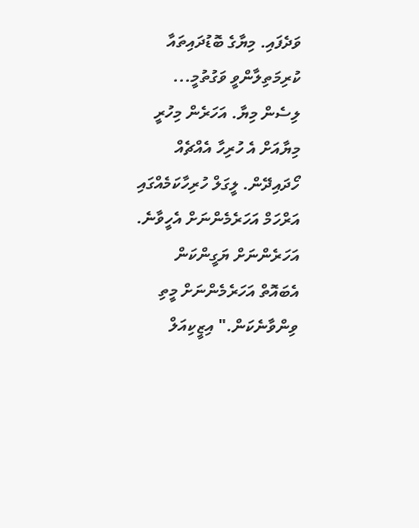ވަދެފައި. މިޔާގެ ބޮޑުދައިތައާ ކުރިމަތިލާންވީ ވަގުތުމީ... ލިސެން މިޔާ. އަހަރެން މިހުރީ މިޔާއަށް އެ ހުރިހާ އެއްޗެއް ހޯދައިދޭން. ލީގަލް ހުރިހާކަމެއްގައި އަރްހަމް އަހަރެމެންނަށް އެހީވާނެ. އަހަރެންނަށް ޔަގީންކަން އެބައޮތް އަހަރެމެންނަށް މީތި ވިންވާނެކަން." އިޒީކިއަލް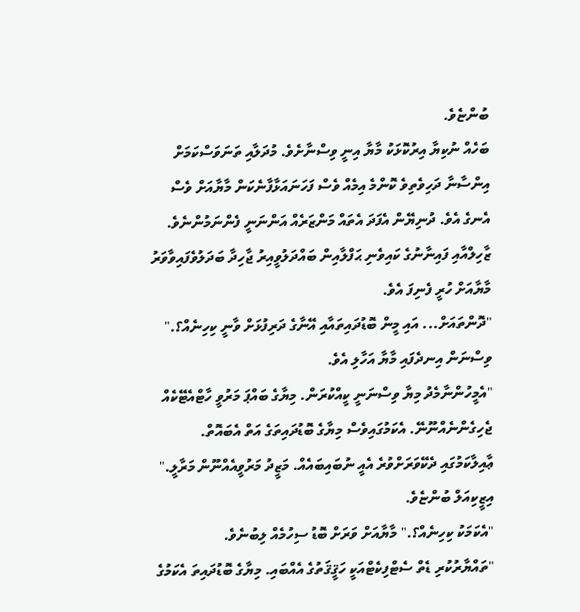ބުންޏެވެ.
ބަހެއް ނުކިޔާ އިރުކޮޅަކު މާޔާ އިނީ ވިސްނާށެވެ. މުދަލާއި ތަނަވަސްކަމަށް އިންސާނާ ދަހިވެތިވެ ކޮންމެ އިމެއް ވެސް ފަހަނައަޅާފާނެކަން މާޔާއަށް ވެސް އެނގެ އެވެ. ދުނިޔޭން އެފަދަ އެތައް މަންޒަރެއް އަންނަނީ ފެންނަމުންނެވެ. ޒާހިލްއާއި ފައިނާނުގެ ކައިވެނި ޙަފްލާއިން ބައްދަލުވީއިރު ޖާހިދާ ބަދަލުވެފައިވާވަރު މާޔާއަށް ހުރީ ފެނިފަ އެވެ.
"ދޮންތައަށް... އައި މީން ބޮޑުދައިތައާއި އޭނާގެ ދަރިފުޅަށް ވާނީ ކިހިނެއް؟." ވިސްނަން އިނދެފައި މާޔާ އަހާލި އެވެ.
"އެމީހުންނާމެދު މިޔާ ވިސްނަނީ ކީއްކުރަން. މިޔާގެ ބައްޕަ މަރުވީ ހާޓްއެޓޭކެއް ޖެހިގެންނެއްނޫނޭ. އެކަމުގައިވެސް މިޔާގެ ބޮޑުދައިތަގެ އަތް އެބައޮތް. ޢާއިލާކަމުގައި ދެކޭވަރަށްވުރެ އެއީ ނުބައިބައެއް. މަޒީދު މަރުވީއެއްނޫން މަރާލީ." އިޒީކިއަލް ބުންޏެވެ.
"އެކަމަކު ކިހިނެއް؟." މާޔާއަށް ވަރަށް ބޮޑު ސިހުމެއް ލިބުނެވެ.
"ތައްޔާރުކުރި ޑެތް ސެޓްފިކެޓްއަކީ ހަޤީޤަތުގެ އެއްބައި. މިޔާގެ ބޮޑުދައިތަ އެކަމުގެ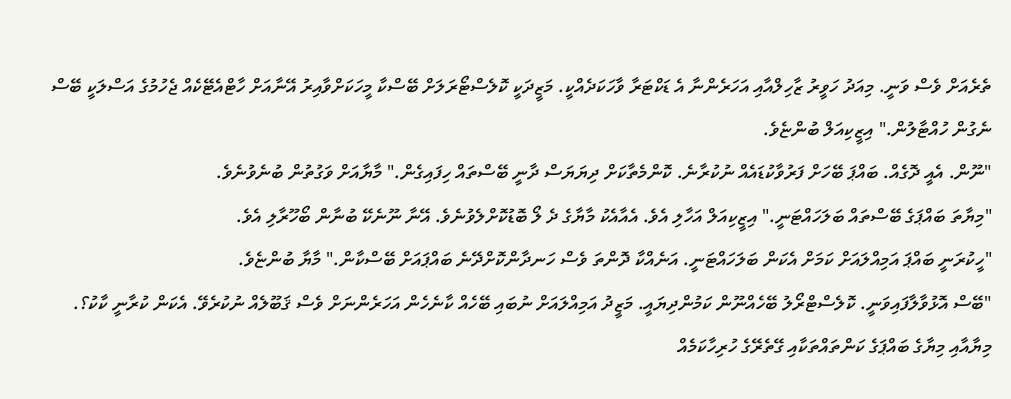ތެރެއަށް ވެސް ވަނީ. މިއަދު ހަވީރު ޒާހިލްއާއި އަހަރެންނާ އެ ޑަކްޓަރާ ވާހަކަދެއްކީ. މަޒީދަކީ ކޮލެސްޓޯރަލަށް ބޭސްކާ މީހަކަށްވާއިރު އޭނާއަށް ހާޓްއެޓޭކެއް ޖެހުމުގެ އަސްލަކީ ބޭސް ނެގުން ހުއްޓާލުން." އިޒީކިއަލް ބުންޏެވެ.
"ނޫން. އެއީ ދޮގެއް. ބައްޕަ ބޭހަށް ފަރުވާކުޑައެއް ނުކުރާނެ. ކޮންމެތާކަށް ދިޔަޔަސް ދާނީ ބޭސްތައް ހިފައިގެން." މާޔާއަށް ވަގުތުން ބުނެވުނެވެ.
"މިޔާތަ ބައްޕަގެ ބޭސްތައް ބަލަހައްޓަނީ." އިޒީކިއަލް އަހާލި އެވެ. އެއާއެކު މާޔާގެ ދެ ލޯ ބޮޑުކޮށްލެވުނެވެ. އޭނާ ނޫނެކޭ ބުނާން ބޯހޫރާލި އެވެ.
"ހީކުރަނީ ބައްޕަ އަމިއްލައަށް ކަމަށް އެކަން ބަލަހައްޓަނީ. އަނެއްކާ ދޮންތަ ވެސް ހަނދާންކޮށްދޭނެ ބައްޕައަށް ބޭސްކާން." މާޔާ ބުންޏެވެ.
"ބޭސް އޮޅުވާލާފައިވަނީ. ކޮލެސްޓްރޯލު ބޭހެއްނޫން ކަމުންދިޔައީ. މަޒީދު އަމިއްލައަށް ނުބައި ބޭހެއް ކާނެހެން އަހަރެންނަށް ވެސް ޤަބޫލެއް ނުކުރެވޭ. އެކަން ކުރާނީ ކާކު؟. މިޔާއާއި މިޔާގެ ބައްޕަގެ ކަންތައްތަކާއި ގޭތެރޭގެ ހުރިހާކަމެއް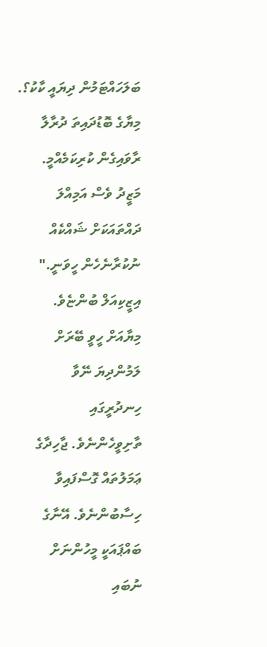ބަލަހައްޓަމުން ދިޔައީ ކާކު؟. މިޔާގެ ބޮޑުދައިތަ ދުރާލާ ރާވައިގެން ކުރިކަމެއްމީ. މަޒީދު ވެސް އަމިއްލަ ދައްތައަކަށް ޝައްކެއް ނުކުރާނެހެން ހީވަނީ." އިޒީކިއަލް ބުންޏެވެ.
މިޔާއަށް ހީވީ ބޭރަށް ލަމުންދިޔަ ނޭވާ ހިނދުރީގައި ތާށިވީހެންނެވެ. ޖާހިދާގެ ޢަމަލުތައް ގޮސްފައިވާ ހިސާބުންނެވެ. އޭނާގެ ބައްޕައަކީ މީހުންނަށް ނުބައި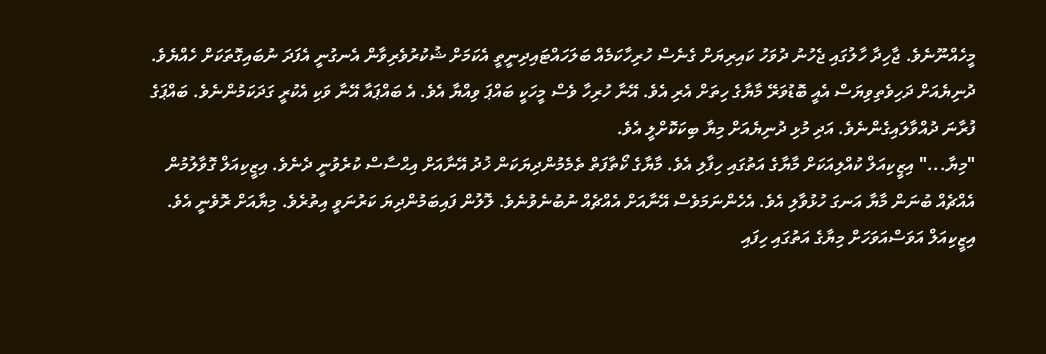މީހެއްނޫނެވެ. ޖާހިދާ ހާލުގައި ޖެހުނު ދުވަހު ކައިރިޔަށް ގެނެސް ހުރިހާކަމެއް ބަލަހައްޓައިދިނީތީ އެކަމަށް ޝުކުރުވެރިވާން އެނގުނީ އެފަދަ ނުބައިގޮތަކަށް ހެއްޔެވެ. ދުނިޔެއަށް ދަހިވެތިވިޔަސް އެއީ ބޮޑުވަރޭ މާޔާގެ ހިތަށް އެރި އެވެ. އޭނާ ހުރިހާ ވެސް މީހަކީ ބައްޕަ ވިއްޔާ އެވެ. އެ ބައްޕައާ އޭނާ ވަކި އެކުރީ ގަދަކަމުންނެވެ. ބައްޕަގެ ފުރާނަ ދުއްވާލައިގެންނެވެ. އަދި މުޅި ދުނިޔެއަށް މިޔާ ބިކަކޮށްލީ އެވެ.
"މިޔާ..." އިޒީކިއަލް ކުއްލިއަކަށް މާޔާގެ އަތުގައި ހިފާލި އެވެ. މާޔާގެ ކޯތާފަތް ތެމެމުންދިޔަކަން ޚުދު އޭނާއަށް އިޙްސާސް ކުރެވުނީ ދެނެވެ. އިޒީކިއަލް ގޮވާލުމުން އެއްޗެއް ބުނަން މާޔާ އަނގަ ހުޅުވާލި އެވެ. އެހެންނަމަވެސް އޭނާއަށް އެއްޗެއް ނުބުނެވުނެވެ. ލޮލުން ފައިބަމުންދިޔަ ކަރުނަވީ އިތުރެވެ. މިޔާއަށް ރޮވެނީ އެވެ. އިޒީކިއަލް އަވަސްއަވަހަށް މިޔާގެ އަތުގައި ހިފައި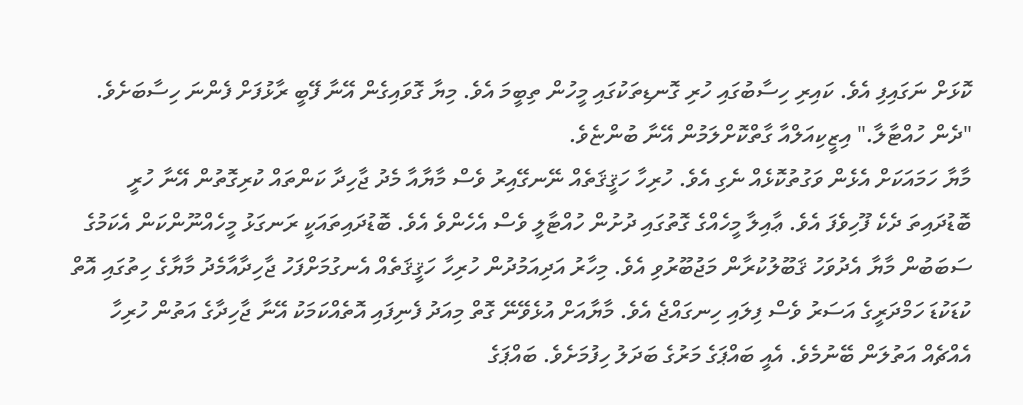ކޮޅަށް ނަގައިފި އެވެ. ކައިރި ހިސާބުގައި ހުރި ގޮނޑިތަކުގައި މީހުން ތިބީމަ އެވެ. މިޔާ ގޮވައިގެން އޭނާ ފޭބީ ރާޅުފަށް ފެންނަ ހިސާބަށެވެ.
"ދެން ހުއްޓާލާ." އިޒީކިއަލްއާ ގާތްކޮށްލަމުން އޭނާ ބުންޏެވެ.
މާޔާ ހަމައަކަށް އެޅެން ވަގުތުކޮޅެއް ނެގި އެވެ. ހުރިހާ ހަޤީޤަތެއް ނޭނގޭއިރު ވެސް މާޔާއާ މެދު ޖާހިދާ ކަންތައް ކުރިގޮތުން އޭނާ ހުރީ ބޮޑުދައިތަ ދެކެ ފޫހިވެފަ އެވެ. ޢާއިލާ މީހެއްގެ ގޮތުގައި ދުށުން ހުއްޓާލީ ވެސް އެހެންވެ އެވެ. ބޮޑުދައިތައަކީ ރަނގަޅު މީހެއްނޫންކަން އެކަމުގެ ސަބަބުން މާޔާ އެދުވަހު ޤަބޫލުކުރާން މަޖުބޫރުވި އެވެ. މިހާރު އަދިއަމުދުން ހުރިހާ ހަޤީޤަތެއް އެނގުމަށްފަހު ޖާހިދާއާމެދު މާޔާގެ ހިތުގައި އޮތް ކުޑަކުޑަ ހަމްދަރީގެ އަސަރު ވެސް ފިލައި ހިނގައްޖެ އެވެ. މާޔާއަށް އުޅެވޭނޭ ގޮތް މިއަދު ފެނިފައި އޮތެއްކަމަކު އޭނާ ޖާހިދާގެ އަތުން ހުރިހާ އެއްޗެއް އަތުލަން ބޭނުމެވެ. އެއީ ބައްޕަގެ މަރުގެ ބަދަލު ހިފުމަށެވެ. ބައްޕަގެ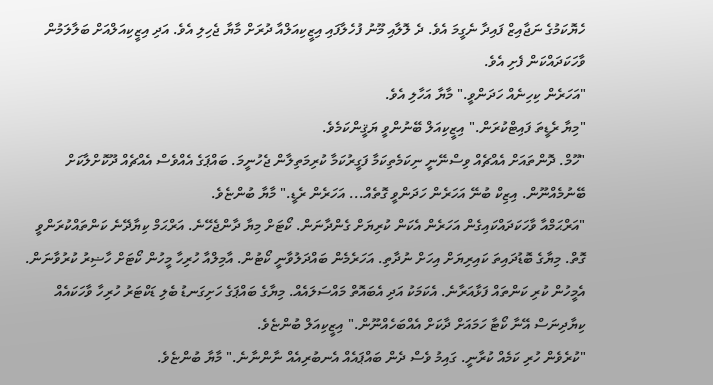ހެޔޮކަމުގެ ނަޖާއިޒް ފައިދާ ނެގީމަ އެވެ. ދެ ލޮލާއި މޫނު ފުހެލާފައި އިޒީކިއަލްއާ ދުރަށް މާޔާ ޖެހިލި އެވެ. އަދި އިޒީކިއަލްއަށް ބަލާލަމުން ވާހަކަދައްކަން ފެށި އެވެ.
"އަހަރެން ކިހިނެއް ހަދަންވީ." މާޔާ އަހާލި އެވެ.
"މިޔާ ރެޑީތަ ފައިޓްކުރަން." އިޒީކިއަލް ބޭނުންވީ ޔަޤީންކަމެވެ.
"ހޫމް. ދޮންތައަށް އެއްޗެއް ވިސްނޭނީ ނިކަމެތިކަމާ ފަގީރުކަމާ ކުރިމަތިލާން ޖެހުނީމަ. ބައްޕަގެ އެއްވެސް އެއްޗެއް ދޫކޮށްލާކަށް ބޭނުމެއްނޫން. އިޒިކް ބުނޭ އަހަރެން ހަދަންވީ ގޮތެއް... އަހަރެން ރެޑީ." މާޔާ ބުންޏެވެ.
"އަރްޙަމްއާ ވާހަކަދައްކައިގެން އަހަރެން އެކަން ކުރިޔަށް ގެންދާނަން. ކޯޓަށް މިޔާ ދާންޖެހޭނެ. އަރްޙަމް ކިޔާދޭނެ ކަންތައްކުރަންވީ ގޮތް. މިޔާގެ ބޮޑުދައިތަ ކައިރިޔަށް އިހަށް ނުދާތި. އަހަރެމެން ބައްދަލުވާނީ ކޯޓުން. އާމިލްއާ ހުރިހާ މީހުން ކޯޓަށް ހާޟިރު ކުރުވާނަން. އެމީހުން ކުރި ކަންތައް ފަޅާއަރާނެ. އެކަމަކު އަދި އެބައޮތް މައްސަލައެއް. މިޔާގެ ބައްޕަގެ ހަށިގަނޑު ބެލި ޑަކްޓަރު ހުރިހާ ވާހަކައެއް ކިޔާދިނަސް އޭނާ ކޯޓާ ހަމައަށް ދާކަށް އެއްބަހެއްނޫން." އިޒީކިއަލް ބުންޏެވެ.
"ކުރެވެން ހުރި ކަމެއް ކުރާނީ. ގައިމު ވެސް ދެން ބައްޕައެއް އެނބުރިއެއް ނާންނާނެ." މާޔާ ބުންޏެވެ.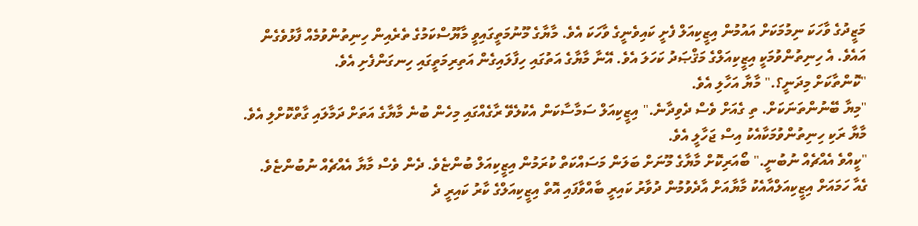މަޒީދުގެ ވާހަކަ ނިމުމަކަށް އައުމުން އިޒީކިއަލް ފެށީ ކައިވެނީގެ ވާހަކަ އެވެ. މާޔާގެ މޫނުމަތީގައިވީ މާޔޫސްކަމުގެ ތެރެއިން ހިނިތުންވުމެއް ފާޅުވެގެން އައެވެ. އެ ހިނިތުންވުމަކީ އިޒީކިއަލްގެ މަޤްޞަދު ކަހަލަ އެވެ. އޭނާ މާޔާގެ އަތުގައި ހިފާލައިގެން އަތިރިމަތީގައި ހިނގަންފެށި އެވެ.
"ކޮންތާކަށް މިދަނީ؟." މާޔާ އަހާލި އެވެ.
"މިޔާ ބޭނުންތަނަކަށް. ތި ގެއަށް ވެސް ދެވިދާނެ." އިޒީކިއަލް ސަމާސާކަން އެކުލެވޭ ރާގެއްގައި މިހެން ބުނެ މާޔާގެ އަތަށް ދަމާލައި ގާތްކޮށްލި އެވެ. މާޔާ ރަކި ހިނިތުންވުމަކާއެކު އިސް ޖަހާލީ އެވެ.
"ކީއްވެ އެއްޗެއް ނުބުނީ." ބޯއަރިކޮށް މާޔާގެ މޫނަށް ބަލަން މަސައްކަތް ކުރަމުން އިޒީކިއަލް ބުންޏެވެ. ދެން ވެސް މާޔާ އެއްޗެއް ނުބުންޏެވެ.
ގެއާ ހަމައަށް އިޒީކިއަލްއާއެކު މާޔާއަށް އާދެވުމުން ދުވާރު ކައިރީ ބާއްވާފައި އޮތް އިޒީކިއަލްގެ ކާރު ކައިރީ ދެ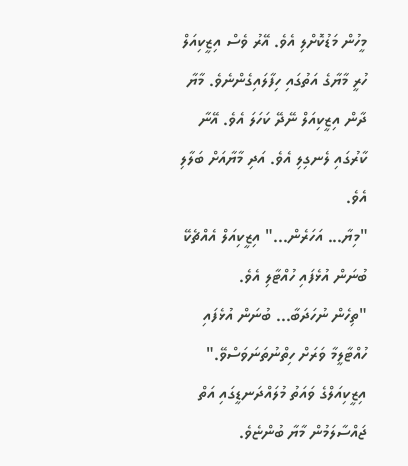މީހުން މަޑުކޮށްލި އެވެ. އޭރު ވެސް އިޒީކިއަލް ހުރީ މާޔާގެ އަތުގައި ހިފާލައިގެންނެވެ. މާޔާ ދާން އިޒީކިއަލް ނޭދޭ ކަހަލަ އެވެ. އޭނާ ކާރުގައި ލެނގިލި އެވެ. އަދި މާޔާއަށް ބަލާލި އެވެ.
"މިޔާ... އަހަރެން..." އިޒީކިއަލް އެއްޗެކޭ ބުނަން އުޅެފައި ހުއްޓާލި އެވެ.
"ތިހެން ނުހަދަބާ... ބުނަން އުޅެފައި ހުއްޓާލީމާ ވަރަށް ހިތްނުތަނަވަސްވޭ." އިޒީކިއަލްގެ ވައަތު މުލައްދަނޑީގައި އަތް ޖައްސާލަމުން މާޔާ ބުންޏެވެ.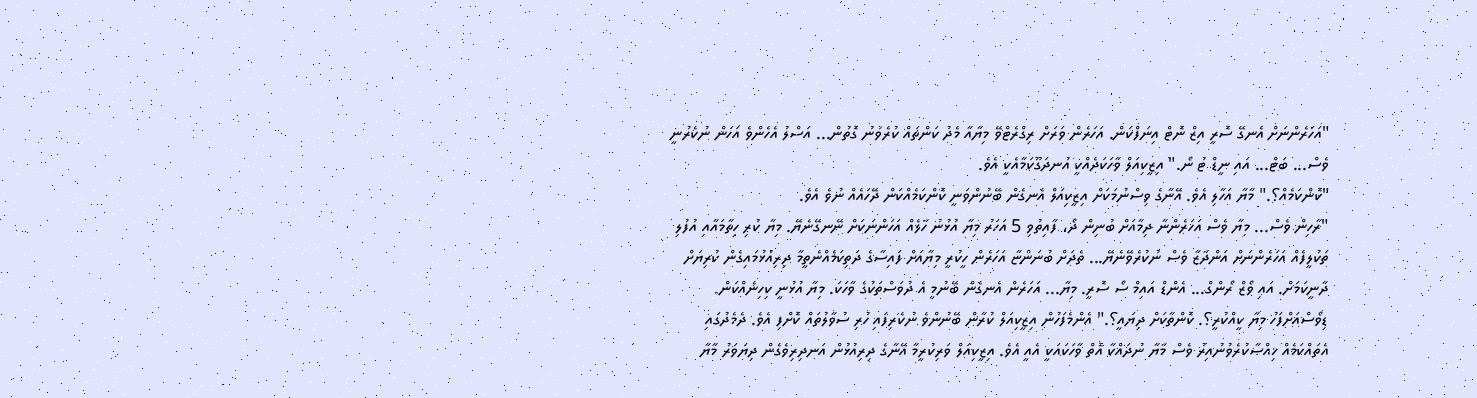"އަހަރެންނަށް އެނގޭ ސޮރީ އިޒް ނޮޓް އިނަފްކަން. އަހަރެން ވަރަށް ރިގްރެޓްވޭ މިޔާއާ މެދު ކަންތައް ކުރެވުނު ގޮތުން... އަސްލު އެހެންވެ އަހަން ނުކެރުނީ ވެސް... ބަޓް... އައި ނީޑް ޓު ނޯ." އިޒީކިއަލް ވާހަކަދެއްކީ އުނދަގޫކަމާއެކީ އެވެ.
"ކޮންކަމެއް؟." މާޔާ އަހާލި އެވެ. އޭނާގެ ވިސްނުމަކަށް އިޒީކިއަލް އެނގެން ބޭނުންވަނީ ކޮންކަމެއްކަން ދޭހައެއް ނުވެ އެވެ.
"ރާހިން ވެސް... މިޔާ ވެސް އަހަރެންނާ ދިމާއަށް ބުނިން ދޯ، ފާއިތުވި 5 އަހަރު މިޔާ އުޅުނު ހާލެއް އަހަންނަކަށް ނޭނގޭނެޔޭ. މިޔާ ކުރި ހިތާމައާއި އުފުލި ތަކުލީފެއް އަހަރެންނަށް އަންދާޒާ ވެސް ނުކުރެވޭނެޔޭ... ތެދަށް ބުނަންޏާ އަހަރެން ހީކުރީ މިޔާއަށް ފައިސާގެ ދަތިކަމެއްނެތީމާ ދިރިއުޅުމައިގެން ކުރިޔަށް ދާނީކަމަށް. އައި ވޯޒް ރޯންގް... އެންޑް އައިމް ސޯ ސޮރީ. މިޔާ... އަހަރެން އެނގެން ބޭނުމީ އެ ދުވަސްތަކުގެ ވާހަކަ. މިޔާ އުޅުނީ ކިހިނެއްކަން. ޑިވޯސްއަށްފަހު މިޔާ ކީއްކުރީ؟. ކޮންތާކަށް ދިޔައީ؟." އެންމެފަހުން އިޒީކިއަލް ކުރާން ބޭނުންވެ ނުކެރިފައި ހުރި ސުވާލުތައް ކޮށްފި އެވެ. ދެމެދުގައި އެތައްކަމެއް ޚިއްޞާކުރެވުނުއިރު ވެސް މާޔާ ނުދައްކާ އޮތް ވާހަކައަކީ އެއީ އެވެ. އިޒީކިއަލް ވަރިކުރީމާ އޭނާގެ ދިރިއުޅުން އަނދިރިވެގެން ދިޔަވަރު މާޔާ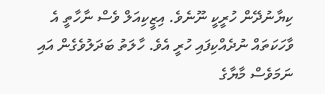ކިޔާނުދޭން ހުރީކީ ނޫނެވެ. އިޒީކިއަލް ވެސް ނާހާތީ އެ ވާހަކަތައް ނުދެއްކިފައި ހުރީ އެވެ. ހާލަތު ބަދަލުވެގެން އައި ނަމަވެސް މާޔާގެ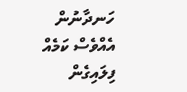ހަނދާނުން އެއްވެސް ކަމެއް ފިލައިގެން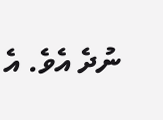ނުދެ އެވެ. އެ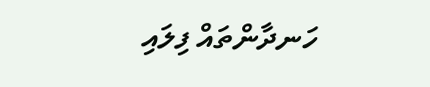ހަނދާންތައް ފިލައި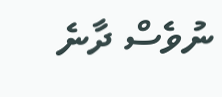ނުވެސް ދާނެ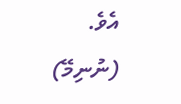އެވެ.
(ނުނިމޭ)